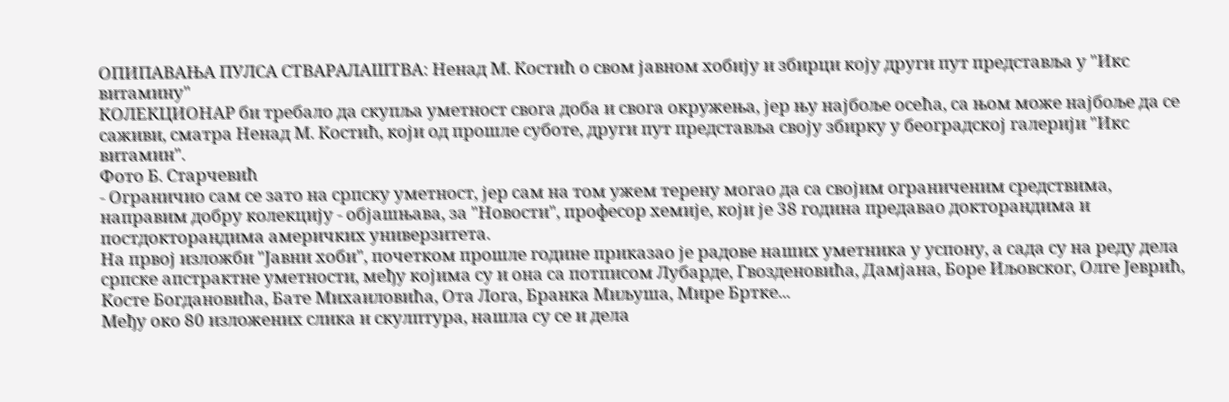ОПИПАВАЊА ПУЛСА СТВАРАЛАШТВА: Ненад М. Костић о свом јавном хобију и збирци коју други пут представља у "Икс витамину"
КОЛЕКЦИОНАР би требало да скупља уметност свога доба и свога окружења, јер њу најбоље осећа, са њом може најбоље да се саживи, сматра Ненад М. Костић, који од прошле суботе, други пут представља своју збирку у београдској галерији "Икс витамин".
Фото Б. Старчевић
- Ограничио сам се зато на српску уметност, јер сам на том ужем терену могао да са својим ограниченим средствима, направим добру колекцију - објашњава, за "Новости", професор хемије, који је 38 година предавао докторандима и постдокторандима америчких универзитета.
На првој изложби "Јавни хоби", почетком прошле године приказао је радове наших уметника у успону, а сада су на реду дела српске апстрактне уметности, међу којима су и она са потписом Лубарде, Гвозденовића, Дамјана, Боре Иљовског, Олге Јеврић, Косте Богдановића, Бате Михаиловића, Ота Лога, Бранка Миљуша, Мире Бртке...
Међу око 80 изложених слика и скулптура, нашла су се и дела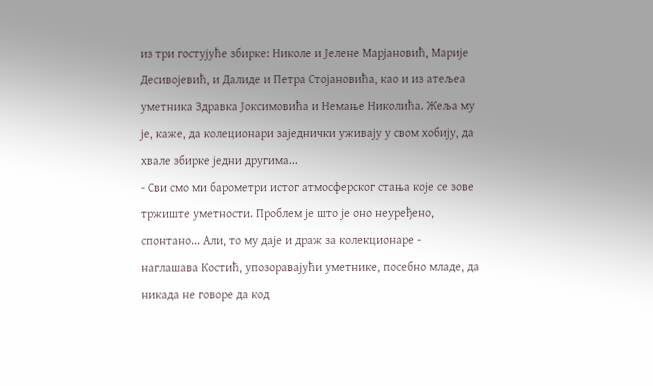из три гостујуће збирке: Николе и Јелене Марјановић, Марије Десивојевић, и Далиде и Петра Стојановића, као и из атељеа уметника Здравка Јоксимовића и Немање Николића. Жеља му је, каже, да колеционари заједнички уживају у свом хобију, да хвале збирке једни другима...
- Сви смо ми барометри истог атмосферског стања које се зове тржиште уметности. Проблем је што је оно неуређено, спонтано... Али, то му даје и драж за колекционаре - наглашава Костић, упозоравајући уметнике, посебно младе, да никада не говоре да код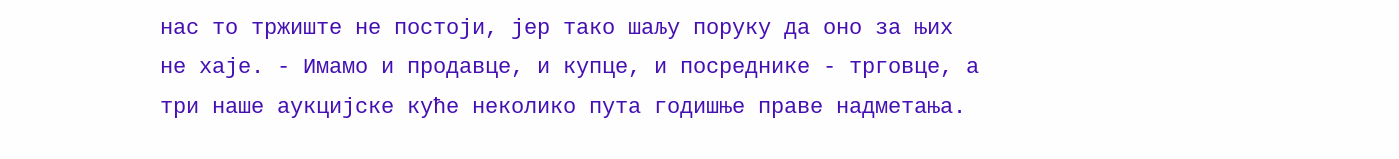нас то тржиште не постоји, јер тако шаљу поруку да оно за њих не хаје. - Имамо и продавце, и купце, и посреднике - трговце, а три наше аукцијске куће неколико пута годишње праве надметања.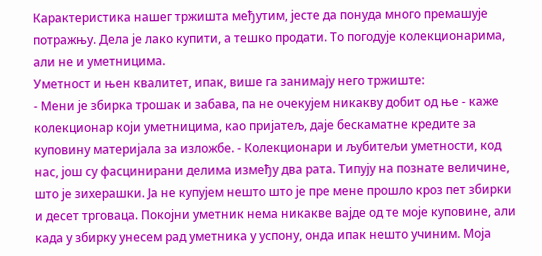Карактеристика нашег тржишта међутим, јесте да понуда много премашује потражњу. Дела је лако купити, а тешко продати. То погодује колекционарима, али не и уметницима.
Уметност и њен квалитет, ипак, више га занимају него тржиште:
- Мени је збирка трошак и забава, па не очекујем никакву добит од ње - каже колекционар који уметницима, као пријатељ, даје бескаматне кредите за куповину материјала за изложбе. - Колекционари и љубитељи уметности, код нас, још су фасцинирани делима између два рата. Типују на познате величине, што је зихерашки. Ја не купујем нешто што је пре мене прошло кроз пет збирки и десет трговаца. Покојни уметник нема никакве вајде од те моје куповине, али када у збирку унесем рад уметника у успону, онда ипак нешто учиним. Моја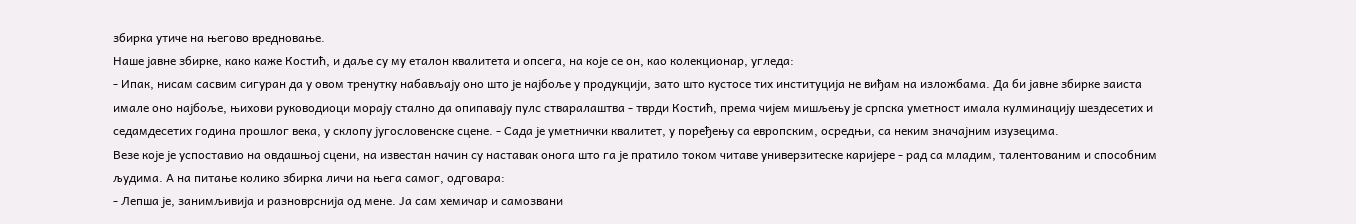збирка утиче на његово вредновање.
Наше јавне збирке, како каже Костић, и даље су му еталон квалитета и опсега, на које се он, као колекционар, угледа:
- Ипак, нисам сасвим сигуран да у овом тренутку набављају оно што је најбоље у продукцији, зато што кустосе тих институција не виђам на изложбама. Да би јавне збирке заиста имале оно најбоље, њихови руководиоци морају стално да опипавају пулс стваралаштва - тврди Костић, према чијем мишљењу је српска уметност имала кулминацију шездесетих и седамдесетих година прошлог века, у склопу југословенске сцене. - Сада је уметнички квалитет, у поређењу са европским, осредњи, са неким значајним изузецима.
Везе које је успоставио на овдашњој сцени, на известан начин су наставак онога што га је пратило током читаве универзитеске каријере - рад са младим, талентованим и способним људима. А на питање колико збирка личи на њега самог, одговара:
- Лепша је, занимљивија и разноврснија од мене. Ја сам хемичар и самозвани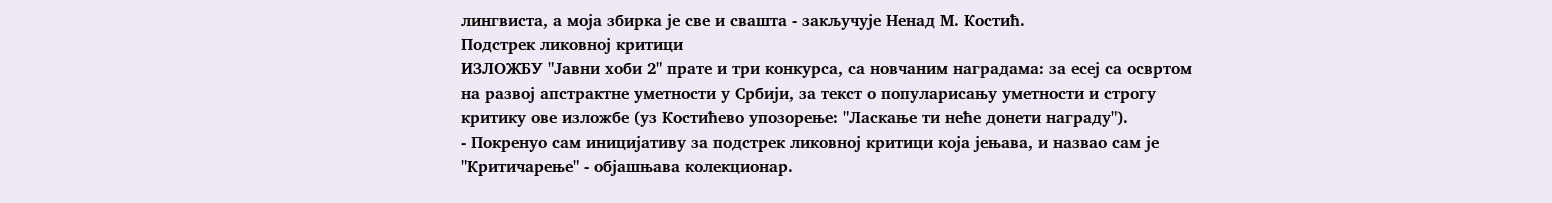лингвиста, а моја збирка је све и свашта - закључује Ненад М. Костић.
Подстрек ликовној критици
ИЗЛОЖБУ "Јавни хоби 2" прате и три конкурса, са новчаним наградама: за есеј са освртом на развој апстрактне уметности у Србији, за текст о популарисању уметности и строгу критику ове изложбе (уз Костићево упозорење: "Ласкање ти неће донети награду").
- Покренуо сам иницијативу за подстрек ликовној критици која јењава, и назвао сам је "Критичарење" - објашњава колекционар.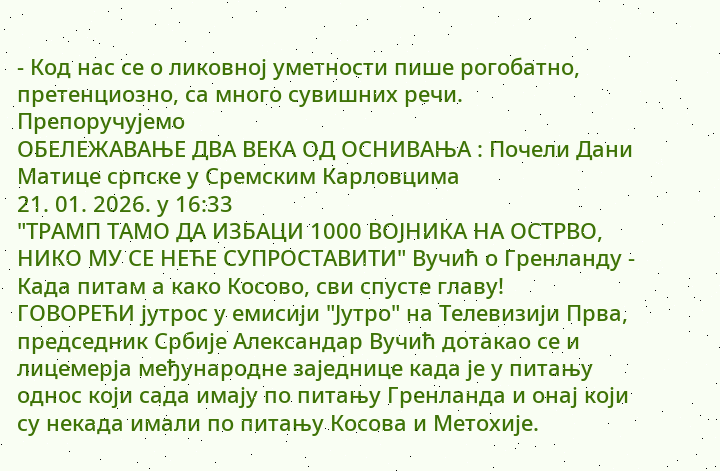- Код нас се о ликовној уметности пише рогобатно, претенциозно, са много сувишних речи.
Препоручујемо
ОБЕЛЕЖАВАЊЕ ДВА ВЕКА ОД ОСНИВАЊА : Почели Дани Матице српске у Сремским Карловцима
21. 01. 2026. у 16:33
"ТРАМП ТАМО ДА ИЗБАЦИ 1000 ВОЈНИКА НА ОСТРВО, НИКО МУ СЕ НЕЋЕ СУПРОСТАВИТИ" Вучић о Гренланду - Када питам а како Косово, сви спусте главу!
ГОВОРЕЋИ јутрос у емисији "Јутро" на Телевизији Прва, председник Србије Александар Вучић дотакао се и лицемерја међународне заједнице када је у питању однос који сада имају по питању Гренланда и онај који су некада имали по питању Косова и Метохије.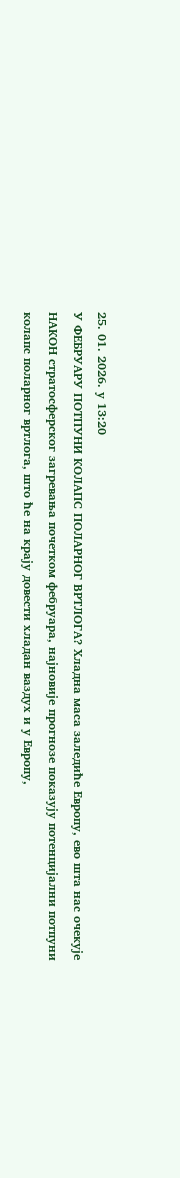25. 01. 2026. у 13:20
У ФЕБРУАРУ ПОТПУНИ КОЛАПС ПОЛАРНОГ ВРТЛОГА? Хладна маса заледиће Европу, ево шта нас очекује
НАКОН стратосферског загревања почетком фебруара, најновије прогнозе показују потенцијални потпуни колапс поларног вртлога, што ће на крају довести хладан ваздух и у Европу,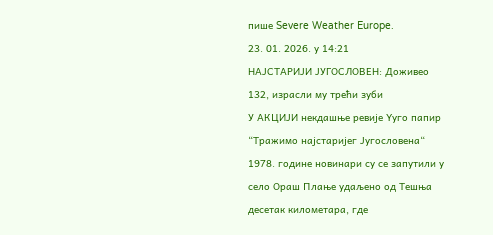пише Severe Weather Europe.
23. 01. 2026. у 14:21
НАЈСТАРИЈИ ЈУГОСЛОВЕН: Доживео 132, израсли му трећи зуби
У АКЦИЈИ некдашње ревије Yуго папир “Тражимо најстаријег Југословена“ 1978. године новинари су се запутили у село Ораш Плање удаљено од Тешња десетак километара, где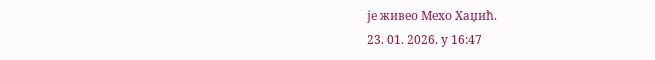је живео Мехо Хаџић.
23. 01. 2026. у 16:47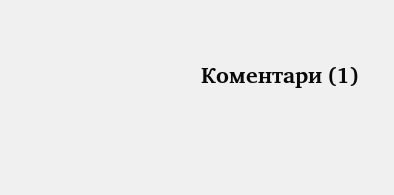Коментари (1)